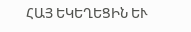ՀԱՅ ԵԿԵՂԵՑԻՆ ԵՒ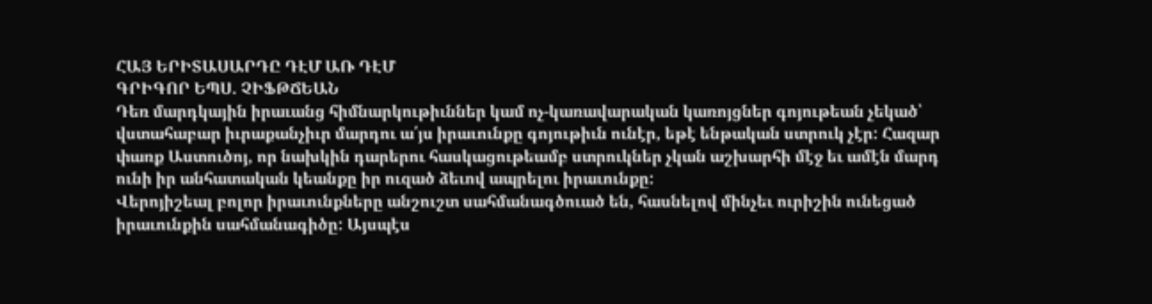ՀԱՅ ԵՐԻՏԱՍԱՐԴԸ ԴԷՄ ԱՌ ԴԷՄ
ԳՐԻԳՈՐ ԵՊՍ. ՉԻՖԹՃԵԱՆ
Դեռ մարդկային իրաւանց հիմնարկութիւններ կամ ոչ-կառավարական կառոյցներ գոյութեան չեկած՝ վստահաբար իւրաքանչիւր մարդու ա՛յս իրաւունքը գոյութիւն ունէր, եթէ ենթական ստրուկ չէր: Հազար փառք Աստուծոյ, որ նախկին դարերու հասկացութեամբ ստրուկներ չկան աշխարհի մէջ եւ ամէն մարդ ունի իր անհատական կեանքը իր ուզած ձեւով ապրելու իրաւունքը:
Վերոյիշեալ բոլոր իրաւունքները անշուշտ սահմանագծուած են, հասնելով մինչեւ ուրիշին ունեցած իրաւունքին սահմանագիծը: Այսպէս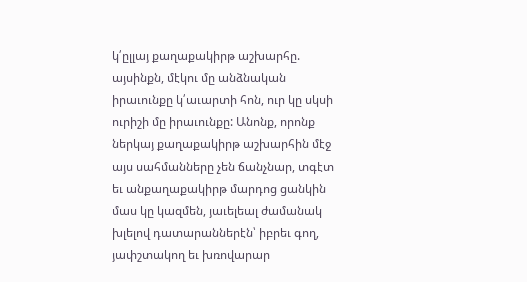կ՛ըլլայ քաղաքակիրթ աշխարհը. այսինքն, մէկու մը անձնական իրաւունքը կ՛աւարտի հոն, ուր կը սկսի ուրիշի մը իրաւունքը: Անոնք, որոնք ներկայ քաղաքակիրթ աշխարհին մէջ այս սահմանները չեն ճանչնար, տգէտ եւ անքաղաքակիրթ մարդոց ցանկին մաս կը կազմեն, յաւելեալ ժամանակ խլելով դատարաններէն՝ իբրեւ գող, յափշտակող եւ խռովարար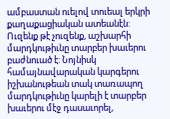ամբաստան ուելով տուեալ երկրի քաղաքացիական ատեանէն:
Ուզենք թէ չուզենք, աշխարհի մարդկութիւնը տարբեր խաւերու բաժնուած է: Նոյնիսկ համայնավարական կարգերու իշխանութեան տակ տառապող մարդկութիւնը կարելի է տարբեր խաւերու մէջ դասաւորել,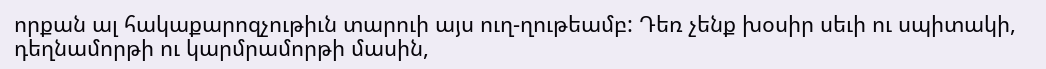որքան ալ հակաքարոզչութիւն տարուի այս ուղ-ղութեամբ: Դեռ չենք խօսիր սեւի ու սպիտակի, դեղնամորթի ու կարմրամորթի մասին,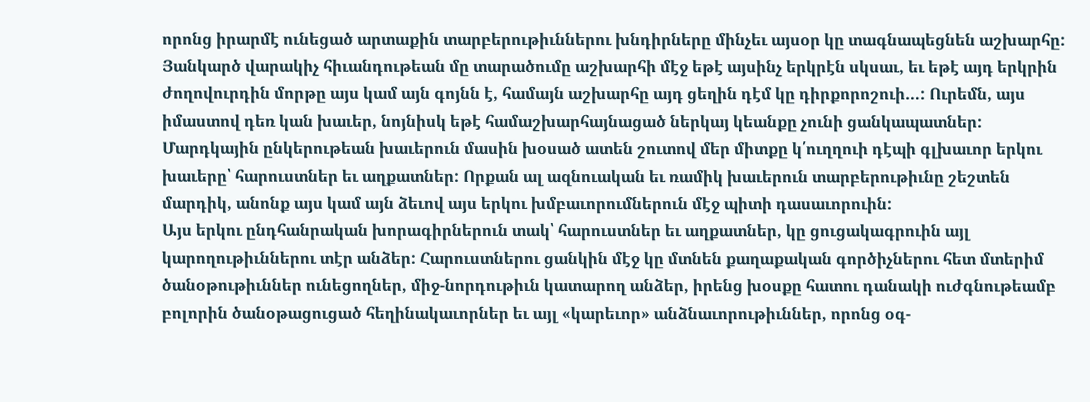որոնց իրարմէ ունեցած արտաքին տարբերութիւններու խնդիրները մինչեւ այսօր կը տագնապեցնեն աշխարհը: Յանկարծ վարակիչ հիւանդութեան մը տարածումը աշխարհի մէջ եթէ այսինչ երկրէն սկսաւ, եւ եթէ այդ երկրին ժողովուրդին մորթը այս կամ այն գոյնն է, համայն աշխարհը այդ ցեղին դէմ կը դիրքորոշուի…: Ուրեմն, այս իմաստով դեռ կան խաւեր, նոյնիսկ եթէ համաշխարհայնացած ներկայ կեանքը չունի ցանկապատներ:
Մարդկային ընկերութեան խաւերուն մասին խօսած ատեն շուտով մեր միտքը կ՛ուղղուի դէպի գլխաւոր երկու խաւերը՝ հարուստներ եւ աղքատներ: Որքան ալ ազնուական եւ ռամիկ խաւերուն տարբերութիւնը շեշտեն մարդիկ, անոնք այս կամ այն ձեւով այս երկու խմբաւորումներուն մէջ պիտի դասաւորուին:
Այս երկու ընդհանրական խորագիրներուն տակ՝ հարուստներ եւ աղքատներ, կը ցուցակագրուին այլ կարողութիւններու տէր անձեր: Հարուստներու ցանկին մէջ կը մտնեն քաղաքական գործիչներու հետ մտերիմ ծանօթութիւններ ունեցողներ, միջ-նորդութիւն կատարող անձեր, իրենց խօսքը հատու դանակի ուժգնութեամբ բոլորին ծանօթացուցած հեղինակաւորներ եւ այլ «կարեւոր» անձնաւորութիւններ, որոնց օգ-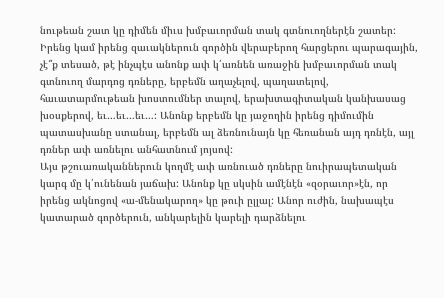նութեան շատ կը դիմեն միւս խմբաւորման տակ գտնուողներէն շատեր:
Իրենց կամ իրենց զաւակներուն գործին վերաբերող հարցերու պարագային, չէ՞ք տեսած, թէ ինչպէս անոնք ափ կ՛առնեն առաջին խմբաւորման տակ գտնուող մարդոց դռները, երբեմն աղաչելով, պաղատելով, հաւատարմութեան խոստումներ տալով, երախտագիտական կանխասաց խօսքերով, եւ…եւ…եւ…: Անոնք երբեմն կը յաջողին իրենց դիմումին պատասխանը ստանալ, երբեմն ալ ձեռնունայն կը հեռանան այդ դռնէն, այլ դռներ ափ առնելու անհատնում յոյսով:
Այս թշուառականներուն կողմէ ափ առնուած դռները նուիրապետական կարգ մը կ՛ունենան յաճախ: Անոնք կը սկսին ամէնէն «զօրաւոր»էն, որ իրենց ակնոցով «ա-մենակարող» կը թուի ըլլալ: Անոր ուժին, նախապէս կատարած գործերուն, անկարելին կարելի դարձնելու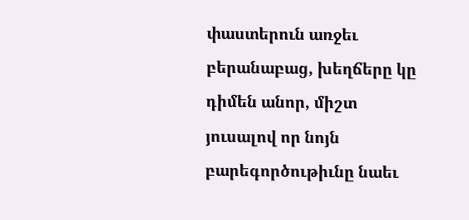փաստերուն առջեւ բերանաբաց, խեղճերը կը դիմեն անոր, միշտ յուսալով որ նոյն բարեգործութիւնը նաեւ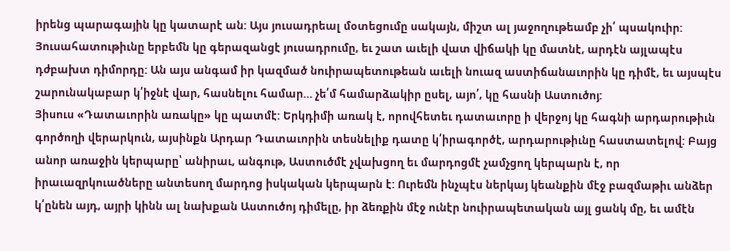իրենց պարագային կը կատարէ ան: Այս յուսադրեալ մօտեցումը սակայն, միշտ ալ յաջողութեամբ չի՛ պսակուիր:
Յուսահատութիւնը երբեմն կը գերազանցէ յուսադրումը, եւ շատ աւելի վատ վիճակի կը մատնէ, արդէն այլապէս դժբախտ դիմորդը: Ան այս անգամ իր կազմած նուիրապետութեան աւելի նուազ աստիճանաւորին կը դիմէ, եւ այսպէս շարունակաբար կ՛իջնէ վար, հասնելու համար… չե՛մ համարձակիր ըսել, այո՛, կը հասնի Աստուծոյ:
Յիսուս «Դատաւորին առակը» կը պատմէ: Երկդիմի առակ է, որովհետեւ դատաւորը ի վերջոյ կը հագնի արդարութիւն գործողի վերարկուն, այսինքն Արդար Դատաւորին տեսնելիք դատը կ՛իրագործէ, արդարութիւնը հաստատելով: Բայց անոր առաջին կերպարը՝ անիրաւ, անգութ, Աստուծմէ չվախցող եւ մարդոցմէ չամչցող կերպարն է, որ իրաւազրկուածները անտեսող մարդոց իսկական կերպարն է: Ուրեմն ինչպէս ներկայ կեանքին մէջ բազմաթիւ անձեր կ՛ընեն այդ, այրի կինն ալ նախքան Աստուծոյ դիմելը, իր ձեռքին մէջ ունէր նուիրապետական այլ ցանկ մը, եւ ամէն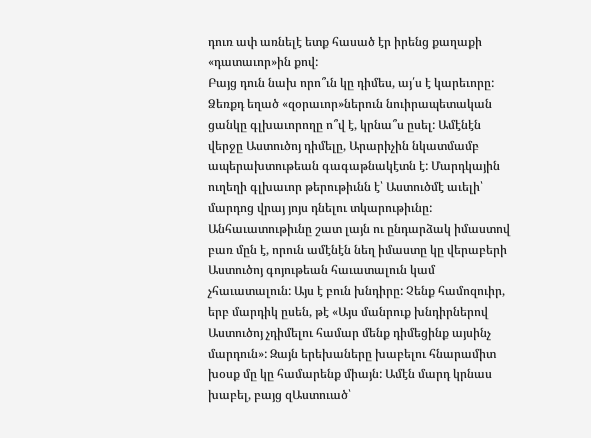դուռ ափ առնելէ ետք հասած էր իրենց քաղաքի «դատաւոր»ին քով:
Բայց դուն նախ որո՞ւն կը դիմես, այ՛ս է կարեւորը: Ձեռքդ եղած «զօրաւոր»ներուն նուիրապետական ցանկը գլխաւորողը ո՞վ է, կրնա՞ս ըսել: Ամէնէն վերջը Աստուծոյ դիմելը, Արարիչին նկատմամբ ապերախտութեան գագաթնակէտն է: Մարդկային ուղեղի գլխաւոր թերութիւնն է՝ Աստուծմէ աւելի՝ մարդոց վրայ յոյս դնելու տկարութիւնը: Անհաւատութիւնը շատ լայն ու ընդարձակ իմաստով բառ մըն է, որուն ամէնէն նեղ իմաստը կը վերաբերի Աստուծոյ գոյութեան հաւատալուն կամ չհաւատալուն: Այս է բուն խնդիրը: Չենք համոզուիր, երբ մարդիկ ըսեն, թէ «Այս մանրուք խնդիրներով Աստուծոյ չդիմելու համար մենք դիմեցինք այսինչ մարդուն»: Զայն երեխաները խաբելու հնարամիտ խօսք մը կը համարենք միայն: Ամէն մարդ կրնաս խաբել, բայց զԱստուած՝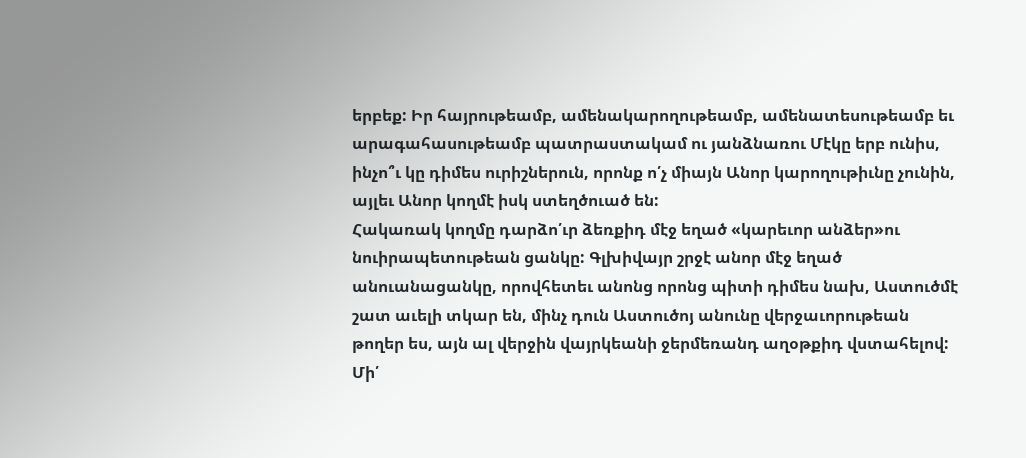երբեք: Իր հայրութեամբ, ամենակարողութեամբ, ամենատեսութեամբ եւ արագահասութեամբ պատրաստակամ ու յանձնառու Մէկը երբ ունիս, ինչո՞ւ կը դիմես ուրիշներուն, որոնք ո՛չ միայն Անոր կարողութիւնը չունին, այլեւ Անոր կողմէ իսկ ստեղծուած են:
Հակառակ կողմը դարձո՛ւր ձեռքիդ մէջ եղած «կարեւոր անձեր»ու նուիրապետութեան ցանկը: Գլխիվայր շրջէ անոր մէջ եղած անուանացանկը, որովհետեւ անոնց որոնց պիտի դիմես նախ, Աստուծմէ շատ աւելի տկար են, մինչ դուն Աստուծոյ անունը վերջաւորութեան թողեր ես, այն ալ վերջին վայրկեանի ջերմեռանդ աղօթքիդ վստահելով: Մի՛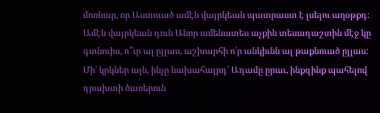մոռնար, որ Աստուած ամէն վայրկեան պատրաստ է լսելու աղօթքդ: Ամէն վայրկեան դուն Անոր ամենատես աչքին տեսադաշտին մէջ կը գտնուիս, ո՞ւր ալ ըլլաս, աշխարհի ո՛ր անկիւնն ալ թաքնուած ըլլաս: Մի՛ կրկներ այն, ինչը նախահայրդ՝ Ադամը ըրաւ, ինքզինք պահելով դրախտի ծառերուն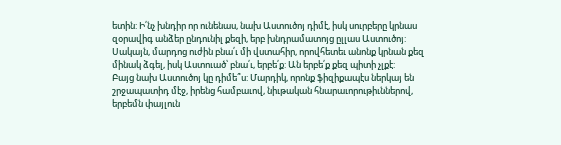ետին: Ի՛նչ խնդիր որ ունենաս, նախ Աստուծոյ դիմէ, իսկ սուրբերը կրնաս զօրավիգ անձեր ընդունիլ քեզի, երբ խնդրամատոյց ըլլաս Աստուծոյ: Սակայն, մարդոց ուժին բնա՛ւ մի վստահիր, որովհետեւ անոնք կրնան քեզ մինակ ձգել, իսկ Աստուած՝ բնա՛ւ, երբե՛ք: Ան երբե՛ք քեզ պիտի չլքէ:
Բայց նախ Աստուծոյ կը դիմե՞ս: Մարդիկ, որոնք ֆիզիքապէս ներկայ են շրջապատիդ մէջ, իրենց համբաւով, նիւթական հնարաւորութիւններով, երբեմն փայլուն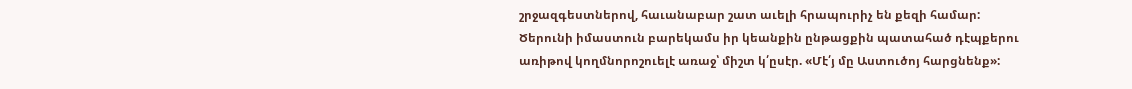շրջազգեստներով, հաւանաբար շատ աւելի հրապուրիչ են քեզի համար:
Ծերունի իմաստուն բարեկամս իր կեանքին ընթացքին պատահած դէպքերու առիթով կողմնորոշուելէ առաջ՝ միշտ կ՛ըսէր. «Մէ՛յ մը Աստուծոյ հարցնենք»: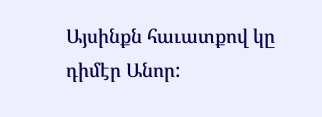Այսինքն հաւատքով կը դիմէր Անոր: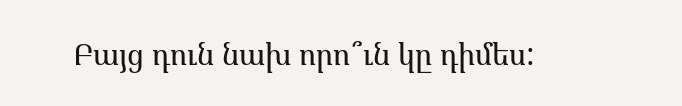Բայց դուն նախ որո՞ւն կը դիմես: